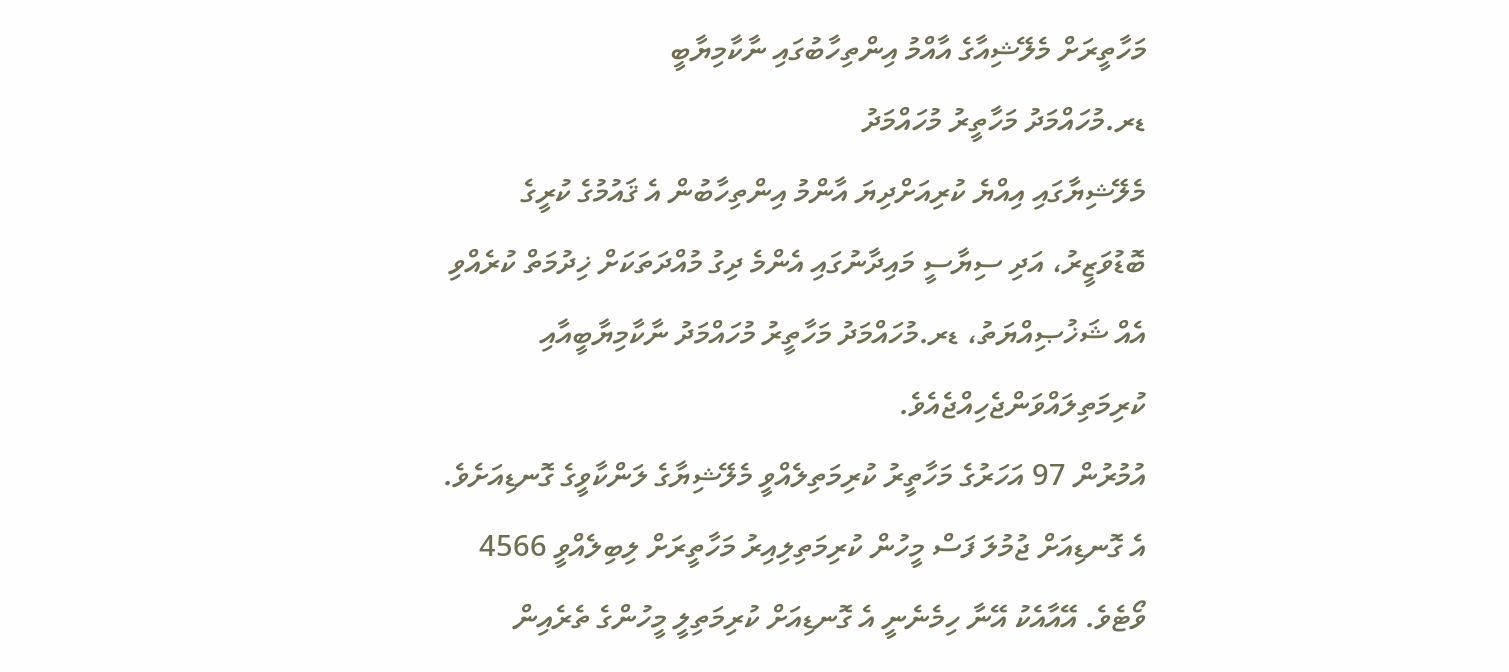މަހާތީރަށް މެލޭޝިއާގެ އާއްމު އިންތިހާބުގައި ނާކާމިޔާބީ
ޑރ.މުހައްމަދު މަހާތީރު މުހައްމަދު
މެލޭޝިޔާގައި އިއްޔެ ކުރިއަށްދިޔަ އާންމު އިންތިހާބުން އެ ޤައުމުގެ ކުރީގެ ބޮޑުވަޒީރު، އަދި ސިޔާސީ މައިދާނުގައި އެންމެ ދިގު މުއްދަތަކަށް ޚިދުމަތް ކުރެއްވި އެއް ޝަޚުޞިއްޔަތު، ޑރ.މުހައްމަދު މަހާތީރު މުހައްމަދު ނާކާމިޔާބީއާއި ކުރިމަތިލައްވަންޖެހިއްޖެއެވެ.
އުމުރުން 97 އަހަރުގެ މަހާތީރު ކުރިމަތިލެއްވީ މެލޭޝިޔާގެ ލަންކާވީގެ ގޮނޑިއަށެވެ. އެ ގޮނޑިއަށް ޖުމުލަ ފަސް މީހުން ކުރިމަތިލިއިރު މަހާތީރަށް ލިބިލެއްވީ 4566 ވޯޓެވެ. އޭއާއެކު އޭނާ ހިމެނެނީ އެ ގޮނޑިއަށް ކުރިމަތިލީ މީހުންގެ ތެރެއިން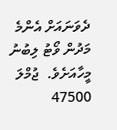ދެވަނައަށް އެންމެ މަދުން ވޯޓު ލިބުނު މީހާއަށެވެ.  ޖުމްލަ 47500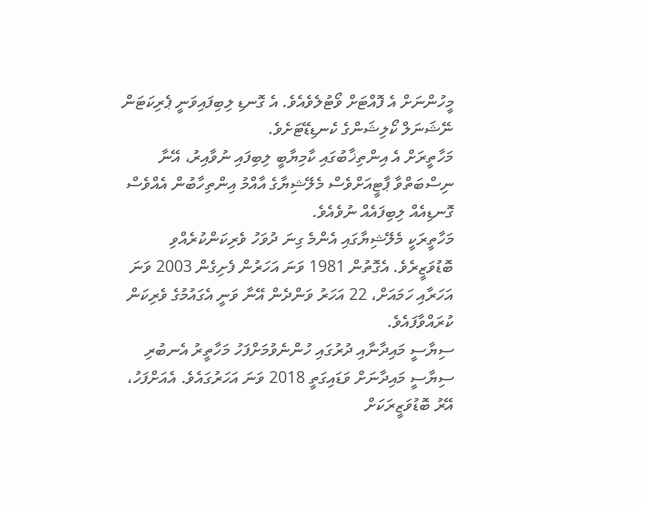މީހުންނަށް އެ ފޮއްޓަށް ވޯޓުލެވެއެވެ. އެ ގޮނޑި ލިބިފައިވަނީ ޕެރިކަޓަން ނޭޝަނަލް ކޯލިޝަންގެ ކެނޑިޑޭޓަށެވެ.
މަހާތީރަށް އެ އިންތިޚާބުގައި ކާމިޔާބީ ލިބިފައި ނުވާއިރު، އޭނާ ނިސްބަތްވާ ޕާޓީއަށްވެސް މެލޭޝިޔާގެ އާއްމު އިންތިހާބުން އެއްވެސް ގޮނޑިއެއް ލިބިފައެއް ނުވެއެވެ.
މަހާތީރަކީ މެލޭޝިޔާގައި އެންމެ ގިނަ ދުވަހު ވެރިކަންކުރެއްވި ބޮޑުވަޒީރެވެ. އެގޮތުން 1981 ވަނަ އަހަރުން ފެށިގެން 2003 ވަނަ އަހަރާއި ހަމައަށް، 22 އަހަރު ވަންދެން އޭނާ ވަނީ އެގައުމުގެ ވެރިކަން ކުރައްވާފައެވެ.
ސިޔާސީ މައިދާނާއި ދުރުގައި ހުންނެވުމަށްފަހު މަހާތީރު އެނބުރި ސިޔާސީ މައިދާނަށް ވަޑައިގަތީ 2018 ވަނަ އަހަރުގައެވެ. އެއަށްފަހު، އޭރު ބޮޑުވަޒީރަކަށް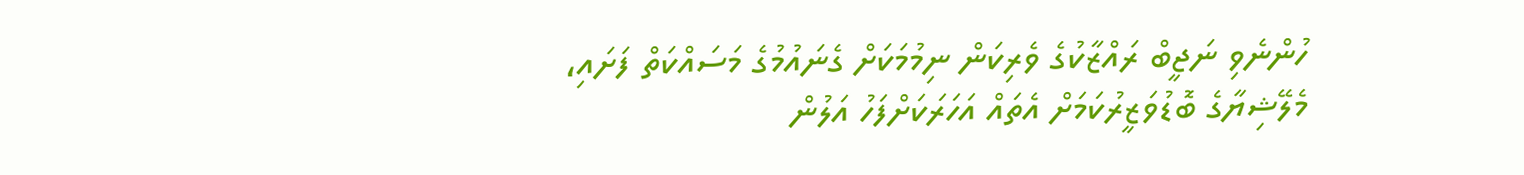ހުންނެވި ނަޖީބް ރައްޒާކުގެ ވެރިކަން ނިމުމަކަށް ގެނައުމުގެ މަސައްކަތް ފަށައި، މެލޭޝިޔާގެ ބޮޑުވަޒީރުކަމަށް އެތައް އަހަރަކަށްފަހު އަލުން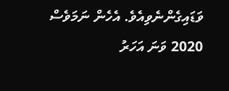ވަޑައިގެންނެވިއެވެ. އެހެން ނަމަވެސް 2020 ވަނަ އަހަރު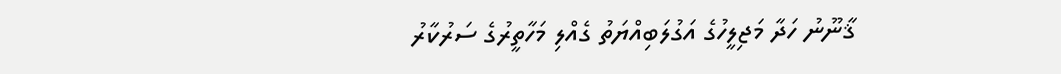ޤާނޫނު ހަދާ މަޖިލީހުގެ އަގުލަބިއްޔަތު ގެއްލި މަހާތީރުގެ ސަރުކާރު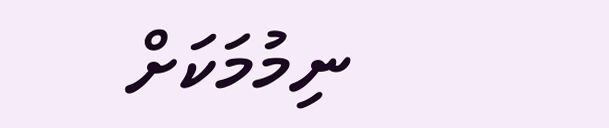ނިމުމަކަށް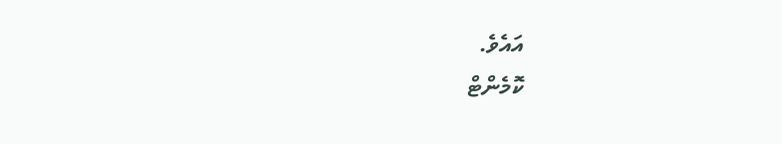އައެވެ.
ކޮމެންޓް